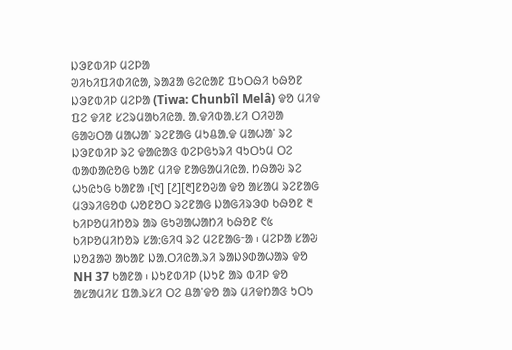ᱡᱳᱱᱵᱤᱞ ᱢᱮᱞᱟ
ᱣᱤᱠᱤᱯᱤᱰᱤᱭᱟ, ᱨᱟᱲᱟ ᱜᱮᱭᱟᱱ ᱯᱩᱛᱷᱤ ᱠᱷᱚᱱ
ᱡᱳᱱᱵᱤᱞ ᱢᱮᱞᱟ (Tiwa: Chunbîl Melâ) ᱫᱚ ᱢᱤᱫ ᱯᱮ ᱫᱤᱱ ᱥᱮᱨᱢᱟᱠᱤᱭᱟᱹ ᱟᱹᱫᱤᱵᱟᱹᱥᱤ ᱛᱤᱣᱟ ᱜᱟᱶᱛᱟ ᱢᱟᱦᱟᱸ ᱨᱮᱱᱟᱜ ᱢᱩᱪᱟᱹᱫ ᱢᱟᱦᱟᱸ ᱨᱮ ᱡᱳᱱᱵᱤᱞ ᱨᱮ ᱫᱟᱭᱟᱝ ᱵᱮᱞᱜᱩᱨᱤ ᱧᱩᱛᱩᱢ ᱛᱮ ᱵᱟᱰᱟᱭᱚᱜ ᱠᱟᱱ ᱢᱤᱫ ᱱᱟᱜᱟᱢᱤᱭᱟᱹ ᱴᱷᱟᱶ ᱨᱮ ᱦᱩᱭᱩᱜ ᱠᱟᱱᱟ ᱾[᱑] [᱒][᱓]ᱱᱚᱶᱟ ᱫᱚ ᱟᱥᱟᱢ ᱨᱮᱱᱟᱜ ᱢᱳᱨᱤᱜᱚᱰ ᱦᱚᱱᱚᱛ ᱨᱮᱱᱟᱜ ᱡᱟᱜᱤᱨᱳᱰ ᱠᱷᱚᱱ ᱓ ᱠᱤᱞᱚᱢᱤᱴᱚᱨ ᱟᱨ ᱜᱩᱣᱟᱦᱟᱴᱤ ᱠᱷᱚᱱ ᱖᱕ ᱠᱤᱞᱚᱢᱤᱴᱚᱨ ᱥᱟᱺᱜᱤᱧ ᱨᱮ ᱢᱮᱱᱟᱜᱼᱟ ᱾ ᱢᱮᱞᱟ ᱥᱟᱶ ᱡᱚᱲᱟᱣ ᱟᱠᱟᱱ ᱡᱟᱹᱛᱤᱭᱟᱹᱨᱤ ᱨᱟᱡᱽᱰᱟᱦᱟᱨ ᱫᱚ NH 37 ᱠᱟᱱᱟ ᱾ ᱡᱩᱱᱵᱤᱞ (ᱡᱩᱱ ᱟᱨ ᱵᱤᱞ ᱫᱚ ᱟᱥᱟᱢᱤᱥ ᱯᱟᱹᱨᱥᱤ ᱛᱮ ᱪᱟᱸᱫᱚ ᱟᱨ ᱢᱤᱫᱴᱟᱝ ᱩᱛᱩ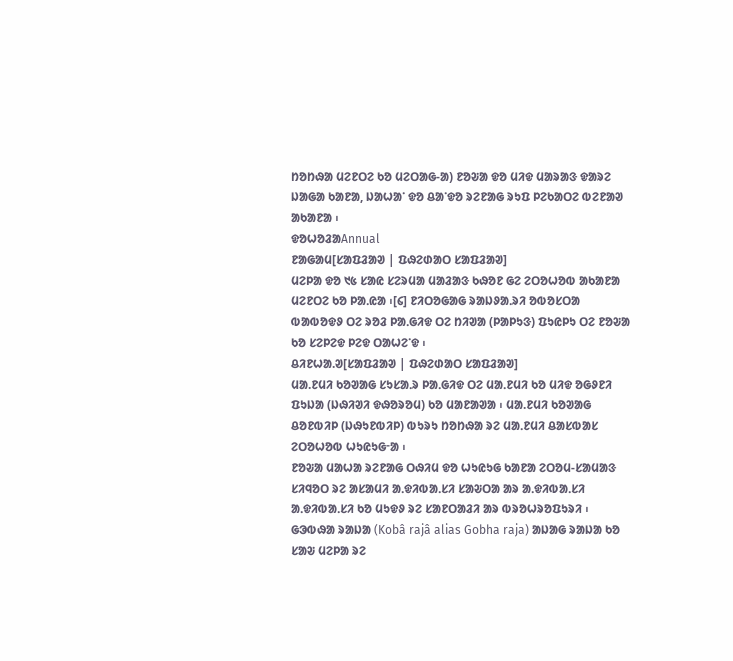ᱴᱚᱴᱷᱟ ᱢᱮᱱᱛᱮ ᱠᱚ ᱢᱮᱛᱟᱜ-ᱟ) ᱱᱚᱶᱟ ᱫᱚ ᱢᱤᱫ ᱢᱟᱨᱟᱝ ᱫᱟᱨᱮ ᱡᱟᱜᱟ ᱠᱟᱱᱟ, ᱡᱟᱦᱟᱸ ᱫᱚ ᱪᱟᱸᱫᱚ ᱨᱮᱱᱟᱜ ᱨᱩᱯ ᱞᱮᱠᱟᱛᱮ ᱵᱮᱱᱟᱣ ᱟᱠᱟᱱᱟ ᱾
ᱫᱚᱦᱚᱲᱟAnnual
ᱱᱟᱜᱟᱢ[ᱥᱟᱯᱲᱟᱣ | ᱯᱷᱮᱰᱟᱛ ᱥᱟᱯᱲᱟᱣ]
ᱢᱮᱞᱟ ᱫᱚ ᱑᱕ ᱥᱟᱭ ᱥᱮᱨᱢᱟ ᱢᱟᱲᱟᱝ ᱠᱷᱚᱱ ᱜᱮ ᱮᱛᱚᱦᱚᱵ ᱟᱠᱟᱱᱟ ᱢᱮᱱᱛᱮ ᱠᱚ ᱞᱟᱹᱭᱟ ᱾[᱔] ᱱᱤᱛᱚᱜᱟᱜ ᱨᱟᱡᱽᱟᱹᱨᱤ ᱚᱵᱚᱥᱛᱟ ᱵᱟᱵᱚᱫᱽ ᱛᱮ ᱨᱚᱲ ᱞᱟᱹᱜᱤᱫ ᱛᱮ ᱴᱤᱣᱟ (ᱞᱟᱞᱩᱝ) ᱯᱩᱭᱞᱩ ᱛᱮ ᱱᱚᱶᱟ ᱠᱚ ᱥᱮᱞᱮᱫ ᱞᱮᱫ ᱛᱟᱦᱮᱸᱫ ᱾
ᱪᱤᱱᱦᱟ.ᱣ[ᱥᱟᱯᱲᱟᱣ | ᱯᱷᱮᱰᱟᱛ ᱥᱟᱯᱲᱟᱣ]
ᱢᱟ.ᱱᱢᱤ ᱠᱚᱣᱟᱜ ᱥᱩᱥᱟᱹᱨ ᱞᱟᱹᱜᱤᱫ ᱛᱮ ᱢᱟᱹᱱᱢᱤ ᱠᱚ ᱢᱤᱫ ᱚᱜᱽᱱᱤ ᱯᱩᱡᱟ (ᱡᱷᱤᱣᱤ ᱫᱷᱚᱨᱚᱢ) ᱠᱚ ᱢᱟᱱᱟᱣᱟ ᱾ ᱢᱟ.ᱱᱢᱤ ᱠᱚᱣᱟᱜ ᱪᱚᱱᱵᱤᱞ (ᱡᱷᱩᱱᱵᱤᱞ) ᱵᱩᱨᱩ ᱴᱚᱴᱷᱟ ᱨᱮ ᱢᱟᱹᱱᱢᱤ ᱪᱟᱥᱵᱟᱥ ᱮᱛᱚᱦᱚᱵ ᱦᱩᱭᱩᱜᱼᱟ ᱾
ᱱᱚᱶᱟ ᱢᱟᱦᱟ ᱨᱮᱱᱟᱜ ᱛᱷᱤᱢ ᱫᱚ ᱦᱩᱭᱩᱜ ᱠᱟᱱᱟ ᱮᱛᱚᱢ-ᱥᱟᱢᱟᱝ ᱥᱤᱧᱚᱛ ᱨᱮ ᱟᱥᱟᱢᱤ ᱟᱹᱫᱤᱵᱟᱹᱥᱤ ᱥᱟᱶᱛᱟ ᱟᱨ ᱟᱹᱫᱤᱵᱟᱹᱥᱤ ᱟᱹᱫᱤᱵᱟᱹᱥᱤ ᱠᱚ ᱢᱩᱫᱽ ᱨᱮ ᱥᱟᱱᱛᱟᱲᱤ ᱟᱨ ᱵᱨᱚᱦᱨᱚᱯᱩᱨᱤ ᱾ ᱜᱳᱵᱷᱟ ᱨᱟᱡᱟ (Kobâ rajâ alias Gobha raja) ᱟᱡᱟᱜ ᱨᱟᱡᱟ ᱠᱚ ᱥᱟᱶ ᱢᱮᱞᱟ ᱨᱮ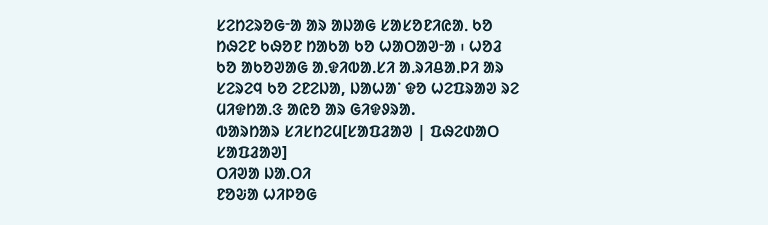ᱥᱮᱴᱮᱨᱚᱜᱼᱟ ᱟᱨ ᱟᱡᱟᱜ ᱥᱟᱥᱚᱱᱤᱭᱟᱹ ᱠᱚ ᱴᱷᱮᱱ ᱠᱷᱚᱱ ᱴᱟᱠᱟ ᱠᱚ ᱦᱟᱛᱟᱣᱼᱟ ᱾ ᱦᱚᱲ ᱠᱚ ᱟᱠᱚᱣᱟᱜ ᱟᱹᱫᱤᱵᱟᱹᱥᱤ ᱟᱹᱨᱤᱪᱟᱹᱞᱤ ᱟᱨ ᱥᱮᱨᱮᱧ ᱠᱚ ᱮᱱᱮᱡᱟ, ᱡᱟᱦᱟᱸ ᱫᱚ ᱦᱮᱯᱨᱟᱣ ᱨᱮ ᱢᱤᱫᱴᱟᱹᱝ ᱟᱭᱚ ᱟᱨ ᱜᱤᱫᱽᱨᱟ.
ᱵᱟᱨᱴᱟᱨ ᱥᱤᱥᱴᱮᱢ[ᱥᱟᱯᱲᱟᱣ | ᱯᱷᱮᱰᱟᱛ ᱥᱟᱯᱲᱟᱣ]
ᱛᱤᱣᱟ ᱡᱟᱹᱛᱤ
ᱱᱚᱶᱟ ᱦᱤᱞᱚᱜ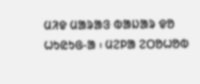ᱢᱤᱫ ᱢᱟᱨᱟᱝ ᱵᱟᱡᱟᱨ ᱫᱚ ᱦᱩᱭᱩᱜ-ᱟ ᱾ ᱢᱮᱞᱟ ᱮᱛᱚᱦᱚᱵ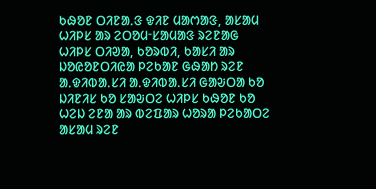ᱠᱷᱚᱱ ᱛᱤᱱᱟᱹᱝ ᱫᱤᱱ ᱢᱟᱬᱟᱝ, ᱟᱥᱟᱢ ᱦᱤᱞᱥ ᱟᱨ ᱮᱛᱚᱢᱼᱥᱟᱢᱟᱝ ᱨᱮᱱᱟᱜ ᱦᱤᱞᱥ ᱛᱤᱣᱟ, ᱠᱚᱨᱵᱤ, ᱠᱟᱥᱤ ᱟᱨ ᱡᱚᱭᱚᱱᱛᱤᱭᱟ ᱞᱮᱠᱟᱱ ᱜᱷᱟᱴ ᱨᱮᱱ ᱟᱹᱫᱤᱵᱟᱹᱥᱤ ᱟᱹᱫᱤᱵᱟᱹᱥᱤ ᱜᱟᱶᱛᱟ ᱠᱚ ᱡᱤᱱᱤᱥ ᱠᱚ ᱥᱟᱶᱛᱮ ᱦᱤᱞᱥ ᱠᱷᱚᱱ ᱠᱚ ᱦᱮᱡ ᱮᱱᱟ ᱟᱨ ᱵᱮᱯᱟᱨ ᱦᱚᱨᱟ ᱞᱮᱠᱟᱛᱮ ᱟᱥᱟᱢ ᱨᱮᱱ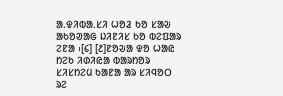ᱟᱹᱫᱤᱵᱟᱹᱥᱤ ᱦᱚᱲ ᱠᱚ ᱥᱟᱶ ᱟᱠᱚᱣᱟᱜ ᱡᱤᱱᱤᱥ ᱠᱚ ᱵᱮᱯᱟᱨ ᱮᱱᱟ ᱾[᱔] [᱒]ᱱᱚᱶᱟ ᱫᱚ ᱦᱟᱭ ᱴᱮᱠ ᱤᱰᱤᱭᱟ ᱵᱟᱨᱴᱚᱨ ᱥᱤᱥᱴᱮᱢ ᱠᱟᱱᱟ ᱟᱨ ᱥᱤᱧᱚᱛ ᱨᱮ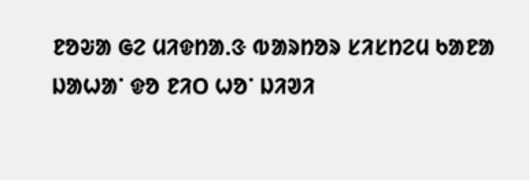ᱱᱚᱶᱟ ᱜᱮ ᱢᱤᱫᱴᱟᱹᱝ ᱵᱟᱨᱴᱚᱨ ᱥᱤᱥᱴᱮᱢ ᱠᱟᱱᱟ ᱡᱟᱦᱟᱸ ᱫᱚ ᱱᱤᱛ ᱦᱚᱸ ᱡᱤᱣᱤ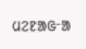ᱢᱮᱱᱟᱜᱼᱟ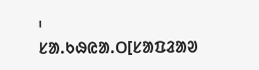᱾
ᱥᱟ.ᱠᱷᱭᱟ.ᱛ[ᱥᱟᱯᱲᱟᱣ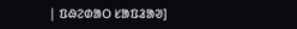| ᱯᱷᱮᱰᱟᱛ ᱥᱟᱯᱲᱟᱣ]